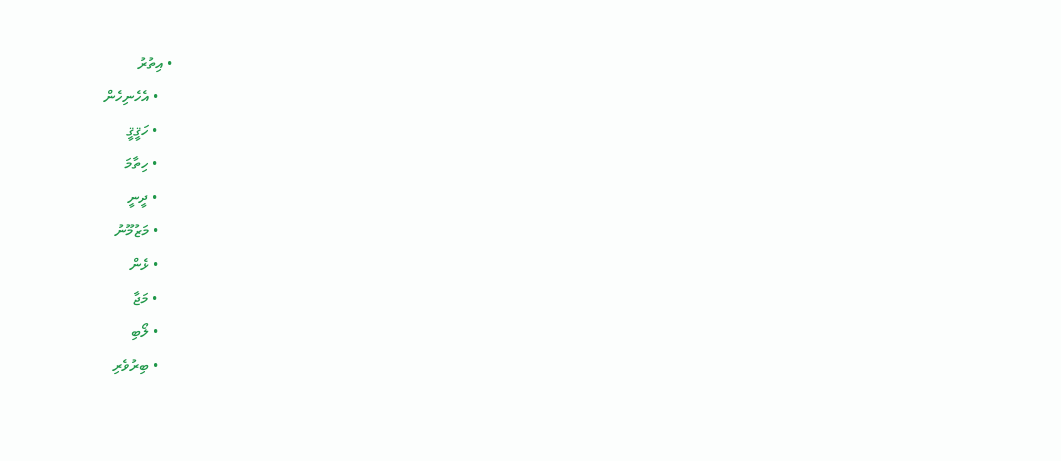• އިތުރު
    • އެހެނިހެން
    • ހަޤީޤީ
    • ހިތާމަ
    • ދީނީ
    • މަޒުމޫނު
    • ޅެން
    • މަޖާ
    • ލޯބި
    • ބިރުވެރި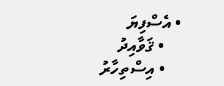• އެސްފިޔަ
    • ޤަވާއިދު
    • އިސްތިހާރު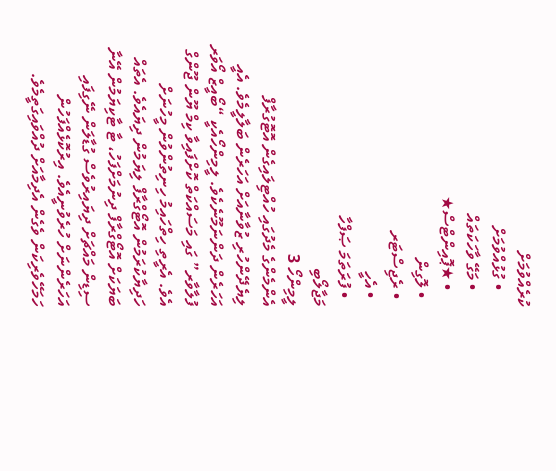ކުރެއްވުމަށް
    • ގުޅުއްވުމަށް
    • މަގޭ ވާހަކަތައް
    • ★ޕޮއިންޓްސް★
  • ލޮގިން
  • ރެޖިސްޓަރ
  • އެހީ
  • ފުރަތަމަ ޞަފްހާ
މަޖާލޯބި
ލީމިންހޯ 3
އެންމެންގެ މެދުގައި ހުއްޓިލައިގެން އޮޓޮގުރާފް ލިޔެދޭންހުރި ޒުވާނާއަށް އަހަރެން ބަލާލީމެވެ. އެއީ އަހަރެން ދަންނަމޫނެކެވެ. ލީމިންހޯއެކީ “ބޯއީޒް އޯވަރ ފުލާވާރ” ގައި މަސައްކަތް ކޮށްފައިވާ ކިމް ޔޫން ޖޫންގް އެވެ. އެރީތި ހިތްހައިމު ހިނިތުންވުން މީހުނަށް ހަދިޔާކުރަމުން އޮޓޯގްރާފް ލިޔަމުން ދިޔައެވެ. އެތައް ބަޔަކަށް އޮޓޯގްރާފް ދިނުމަށްފަހު، ޓާ ޓާކިޔަމުން އޭނާ ސިޑިން މައްޗަށް ދިޔައިރުވެސް ގުޑާލަން ނޭގިފައި އަހަރެންނަށް ހުރެވުނީއެވެ. އިރުކޮޅެއްފަހުން ހަމަހޭވެރިކަން ވެގެން އެދިމާއަށް ދުއްވައިގަތީމެވެ.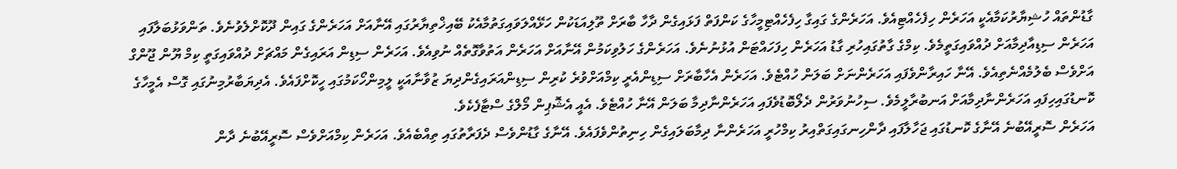ގާޑުންތައް ހުޝިޔާރުކަމާއެކީ އަހަރެން ހިފެހެއްޓިއެވެ. އަހަރެންގެ ގައިގާ ހިފެހެއްޓިމީހާގެ ކަންފަތް ފަޅައިގެން ދާހާ ބާރަށް ތޫލިއަޑަކުން ހަޅޭއްލަވައިގަތުމާއެކު ބޭއިޚްތިޔާރުގައި އޭނާއަށް އަހަރެންގެ ގައިން ދޫކޮށްލެވުނެވެ. ތަންވަޅުބަލާފައި އަހަރެން ސިޑިއާދިމާއަށް ދުއްވައިގަތީމެވެ. ކިމްގެ ގާތުގައިހުރި ގާޑު އަހަރެން ހިފަހައްޓަން އުޅުނުނެވެ. އަހަރެންގެ ހަލުވިކަމުން އޭނާއަށް އަހަރެން އަތުވާގޮތެއް ނުވިއެވެ. އަހަރެން ސިޑިން އަރައިގެން މައްޗަށް ދުއްވައިގަތީ ކިމް ޔޫން ޖޫންގް އަށްވެސް ބެލުމެއްނެތިއެވެ. އޭނާ ހައިރާންވެފައި އަހަރެންނަށް ބަލަން ހުއްޓެވެ. އަހަރެން އެހާބާރަށް ސިޑިންއެރީ ކިމްއަށްވުރެ ކުރިން ސިޑިންއަރައިގެންދިޔަ ޒުވާނާއަކީ ލީމިންހޯކަމުގައި ހީކޮށްފައެވެ. އެދިޔަބާރުމިނުގައި ގޮސް އެމީހާގެ ކޮނޑުގައިހިފައި އަހަރެންނާދިމާއަށް އަނބުރާލީމެވެ. ސިހުނުވަރުން ދެލޯބޮޑުވެފައި އަހަރެންނާދިމާ ބަލަން އޭނާ ހުއްޓެވެ. އެއީ އެޝޮޕިން މޯލްގެ ސްޓާފެކެވެ.
އަހަރެން ސޮރީއޭބުނެ އޭނާގެ ކޮނޑުގައި ޖަހާލާފައި ދާންހިނގައިގަތްއިރު ކިމްހުރީ އަހަރެންނާ ދިމާބަލައިގެން ހިނިތުންވެފައެވެ. އޭނާގެ ގާޑުންވެސް ދެފަރާތުގައި ތިއްބެއެވެ. އަހަރެން ކިމްއަށްވެސް ސޮރީއޭބުނެ ދާން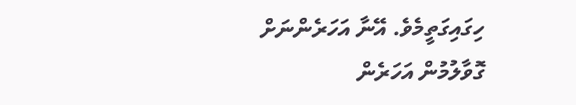ހިގައިގަތީމެވެ. އޭނާ އަހަރެންނަށް ގޮވާލުމުން އަހަރެން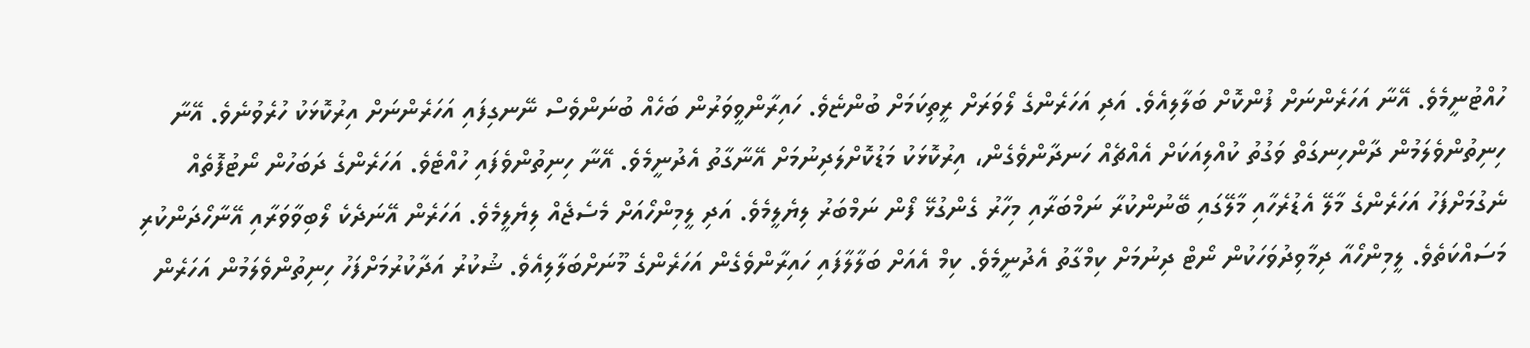ހުއްޓުނީމެވެ. އޭނާ އަހަރެންނަށް ފުންކޮށް ބަލާލިއެވެ. އަދި އަހަރެންގެ ލޯވަރަށް ރީތިކަމަށް ބުންޏެވެ. ހައިރާންވީވަރުން ބަހެއް ބުނަންވެސް ނޭނގިފައި އަހަރެންނަށް އިރުކޮޅަކު ހުރެވުނެވެ. އޭނާ ހިނިތުންވެލަމުން ދާންހިނގަތް ވަގުތު ކުއްލިއަކަށް އެއްޗެއް ހަނދާންވެގެން، އިރުކޮޅަކު މަޑުކޮށްލަދިނުމަށް އޭނާގާތު އެދުނީމެވެ. އޭނާ ހިނިތުންވެފައި ހުއްޓެވެ. އަހަރެންގެ ދަބަހުން ނޯޓުފޮތެއް ނެގުމަށްފަހު އަހަރެންގެ މާލޭ އެޑުރެހާއި މާލޭގައި ބޭނުންކުރާ ނަމްބަރާއި މިހާރު ގެންގުޅޭ ފޯން ނަމްބަރު ލިޔެލީމެވެ. އަދި ލީމިންހޯއަށް މެސެޖެއް ލިޔެލީމެވެ. އަހަރެން އޭނަދެކެ ލޯބިވާވަރާއި އޭނާހޯދަންކުރި މަސައްކަތެވެ. ލީމިންހޯއާ ދިމާވިދުވަހަކުން ނޯޓް ދިނުމަށް ކިމްގާތު އެދުނީމެވެ. ކިމް އެއަށް ބަލާލާފައި ހައިރާންވެގެން އަހަރެންގެ މޫނަށްބަލާލިއެވެ. ޝުކުރު އަދާކުރުމަށްފަހު ހިނިތުންވެލަމުން އަހަރެން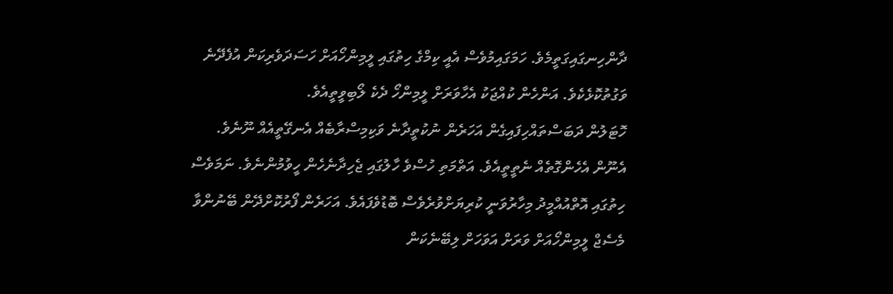ދާންހިނގައިގަތީމެވެ. ހަމަގައިމުވެސް އެއީ ކިމްގެ ހިތުގައި ލީމިންހޯއަށް ހަސަދަވެރިކަން އުފެދޭނެ ވަގުތުކޮޅެކެވެ. އަންހެން ކުއްޖަކު އެހާވަރަށް ލީމިންހޯ ދެކެ ލޯބިވީތީއެވެ.
ހޮޓަލުން ދަބަސްތައްހިފައިގެން އަހަރެން ނުކުތީދާނެ ވަކިމިސްރާބެއް އެނގޭތީއެއް ނޫނެވެ. އެނޫން އެހެންގޮތެއް ނެތީތީއެވެ. އަތްމަތި ހުސްވެ ހާލުގައި ޖެހިދާނެހެން ހީވުމުންނެވެ. ނަމަވެސް ހިތުގައި އޮތްއުއްމީދު މިހާރުވަނީ ކުރިޔަށްވުރެވެސް ބޮޑުވެފައެވެ. އަހަރެން ފޯރުކޮށްދޭން ބޭނުންވާ މެސެޖް ލީމިންހޯއަށް ވަރަށް އަވަހަށް ލިބޭނެކަން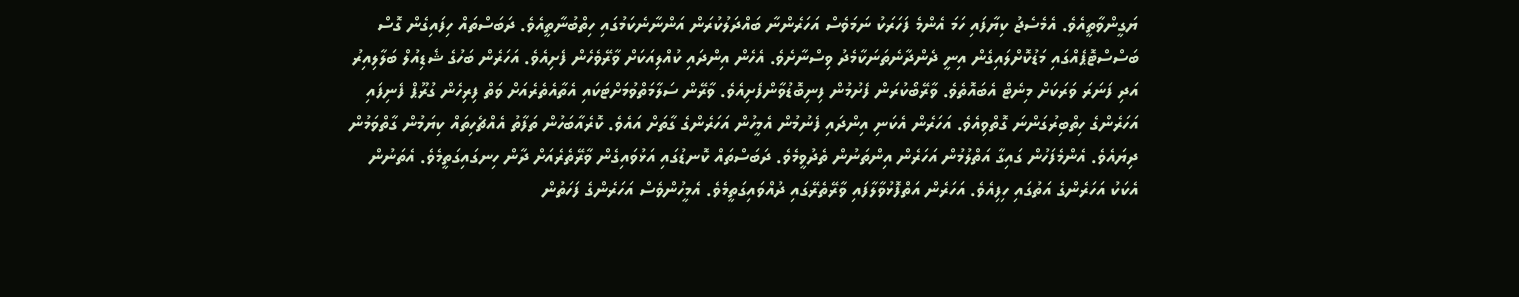ޔަގީންވާތީއެވެ. އެމެސެޖު ކިޔާފައި ހަމަ އެންމެ ފަހަރަކު ނަމަވެސް އަހަރެންނާ ބައްދަލުކުރަން އަންނާނެކަމުގައި ހިތްބުނާތީއެވެ. ދަބަސްތައް ހިފައިގެން ގޮސް ބަސްސްޓޮޕެއްގައި މަޑުކޮށްލައިގެން އިނީ ދެންދާނެތަނަކާމެދު ވިސްނާށެވެ. އެހެން އިންދައި ކުއްލިއަކަށް ވާރޭވެހެން ފެށިއެވެ. އަހަރެން ބަހުގެ ޝެޑިއުލް ބަލާލިއިރު އަދި ފަނަރަ ވަރަކަށް މިނެޓް އެބައޮތެވެ. ވާރޭބޯކުރަން ފެށުމުން ފިނިބޮޑުވާންފެށިއެވެ. ވާރޭން ސަލާމަތްވުމަށްޓަކައި އެތާއެތެރެއަށް ވަތް ފިރިހެން ގުރޫޕް ފެނިފައި އަހަރެންގެ ހިތްބިރުގަންނަ ގޮތްވިއެވެ. އަހަރެން އެކަނި އިންދައި ފެނުމުން އެމީހުން އަހަރެންގެ ގާތަށް އައެވެ. ކޮރެއާބަހުން ތަފާތު އެއްޗެހިތައް ކިޔަމުން ގާތްވަމުން ދިޔައެވެ. އެންމެފަހުން ގައިގާ އަތްލުމުން އަހަރެން އިންތަނުން ތެދުވީމެވެ. ދަބަސްތައް ކޮނޑުގައި އަޅުވައިގެން ވާރޭތެރެއަށް ދާން ހިނގައިގަތީމެވެ. އެތަނުން އެކަކު އަހަރެންގެ އަތުގައި ހިފިއެވެ. އަހަރެން އަތްފޮޅުވާލާފައި ވާރޭތެރޭގައި ދުއްވައިގަތީމެވެ. އެމީހުންވެސް އަހަރެންގެ ފަހަތުން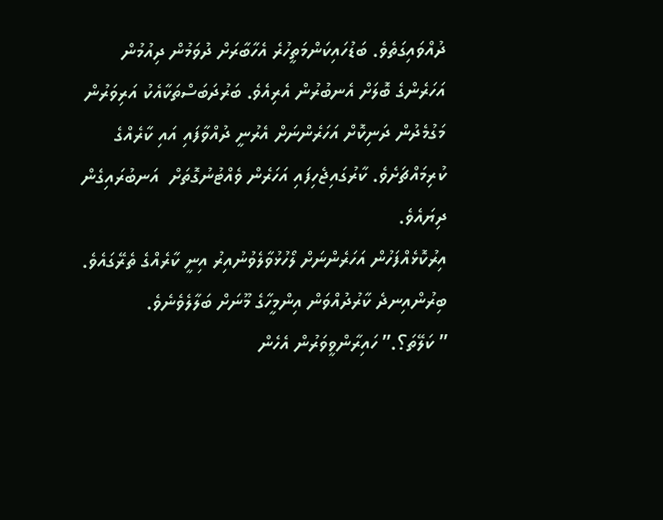ދުއްވައިގަތެވެ. ބަޑުހައިކަންމަތީހުރެ އެހާބާރަށް ދުވަމުން ދިއުމުން އަހަރެންގެ ބޮލަށް އެނބުރުން އެރިއެވެ. ބަރުދަބަސްތަކާއެކު އަރިވަރުން މަގުމެދުން ދަނިކޮށް އަހަރެންނަށް އެރުނީ ދުއްވާފައި އައި ކާރެއްގެ ކުރިމައްޗަށެވެ. ކާރުގައިޖެހިފައި އަހަރެން ވެއްޓުނުގޮތަށް  އަނބުރައިގެން ދިޔައެވެ.
އިރުކޮޅެއްފަހުން އަހަރެންނަށް ލޯހުޅުވާލެވުނުއިރު އިނީ ކާރެއްގެ ތެރޭގައެވެ.  ބިރުންއިނދެ ކާރުދުއްވަން އިންމީހާގެ މޫނަށް ބަލާލެވެނެވެ.
” ކަލޭތަ؟.” ހައިރާންވީވަރުން އެހެން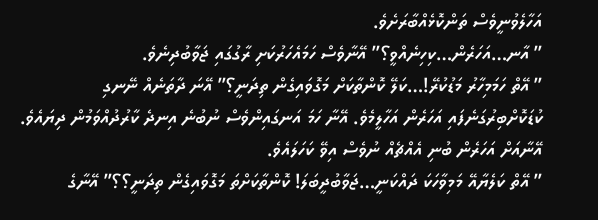އަހާލެވުނީވެސް ތަންކޮޅެއްބާރަށެވެ.
” އާނ…އަހަރެން…ކިހިނެއްވީ؟” އޭނާވެސް ހަމައެހަރުކަށި ރާގުގައި ޖަވާބުދިނެވެ.
” އޭތް ހަމަމިހާރު މަޑުކުރޭ!…ކަލޭ ކޮންތާކަށް މަގޮވައިގެން ތިދަނީ؟” އޭނަ ދާތަނެއް ނޭނގި ކުޑަކޮށްބިރުގަނެފައި އަހަރެން އަހާލީމެވެ. އޭނާ ހަމަ އަނގައިންވެސް ނުބުނެ އިނދެ ކާރުދުއްވަމުން ދިޔައެވެ. އޭނާއަށް އަހަރެން ބުނި އެއްޗެއް ނުވެސް އިވޭ ކަހަލައެވެ.
” އޭތް ކަލެޔާއޭ މަމިވާހަކަ ދައްކަނީ…ޖަވާބުދީބަލަ! ކޮންތާކަށްތަ މަގޮވައިގެން ތިދަނީ؟؟” އޭނާގެ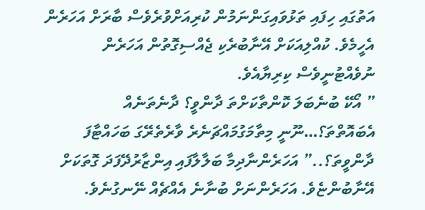އަތުގައި ހިފައި ތަޅުވައިގަންނަމުން ކުރިއަށްވުރެވެސް ބާރަށް އަހަރެން އެހީމެވެ. ކުއްލިއަކަށް އޭނާބުރެކި ޖެއްސިގޮތުން އަހަރެން ނުވެއްޓުނީވެސް ކިރިޔާއެވެ.
” އޯކޭ ބުނެބަލަ ކޮންތާކަށްތަ ދާންވީ؟ ދާނެތަނެއް އެބައޮތްތަ؟…ނޫނީ މިތާމަގުމައްޗަނެރެ ވާރެތެރޭގަ ބަހައްޓާފަ ދާންވީތަ؟..” އަހަރެންނާދިމާ ބަލާލާފައި އިންޒާރުދޭފަދަ ގޮތަކަށް އޭނާބުންޏެވެ. އަހަރެންނަށް ބުނާނެ އެއްޗެއް ނޭނގުނެވެ.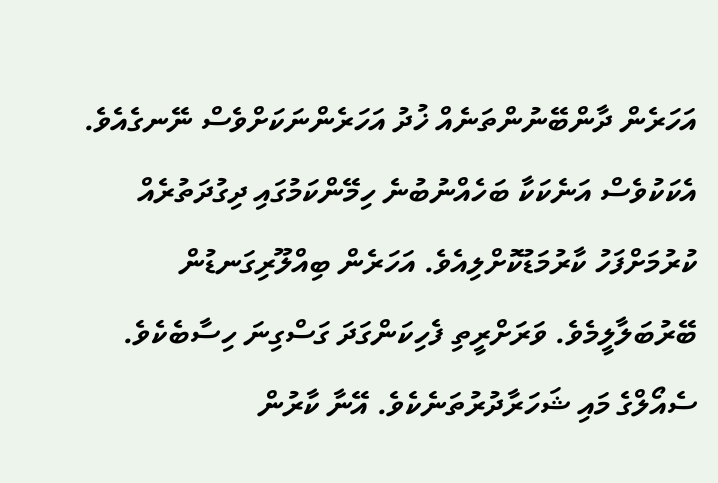އަހަރެން ދާންބޭނުންތަނެއް ޚުދު އަހަރެންނަކަށްވެސް ނޭނގެއެވެ. އެކަކުވެސް އަނެކަކާ ބަހެއްނުބުނެ ހިމޭންކަމުގައި ދިގުދަތުރެއް ކުރުމަށްފަހު ކާރުމަޑުކޮށްލިއެވެ. އަހަރެން ބިއްލޫރިގަނޑުން ބޭރުބަލާލީމެވެ. ވަރަށްރީތި ފެހިކަންގަދަ ގަސްގިނަ ހިސާބެކެވެ. ސެއޯލްގެ މައި ޝަހަރާދުރުތަނެކެވެ. އޭނާ ކާރުން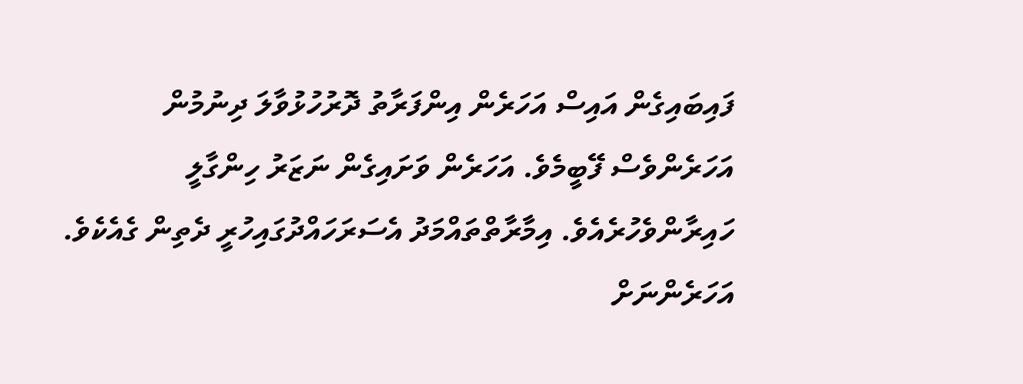ފައިބައިގެން އައިސް އަހަރެން އިންފަރާތު ދޮރުހުޅުވާލަ ދިނުމުން އަހަރެންވެސް ފޭބީމެވެ. އަހަރެން ވަށައިގެން ނަޒަރު ހިންގާލީ ހައިރާންވެހުރެއެވެ. އިމާރާތްތައްމަދު އެސަރަހައްދުގައިހުރީ ދެތިން ގެއެކެވެ. އަހަރެންނަށް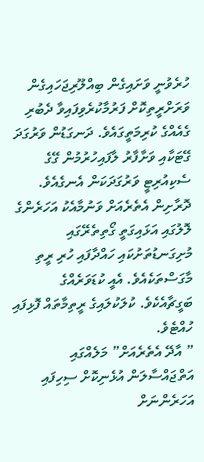ހުރެވުނީ ވަށައިގެން ބިއްލޫރިޖަހައިގެން ވަރަށްރީތިކޮށް ފަރުމާކުރެވިފައިވާ ދެބުރި ގެއެއްގެ ކުރިމަތީގައެވެ. ދަނގަޑުން ވަރުގަދަ ގޭޓަކާއި ވަށާފާރު ލާފައިހުރުމުން ގޭގެ ސެކިއުރިޓީ ވަރުގަދަކަން އެނގެއެވެ. ދޮރާށިން އެތެރެއަށް ވަނުމާއެކު އަހަރެންގެ ލޮލުގައި އަޅައިގަތީ ގޯތިތެރޭގައި މުށިގަނޑުތަށުކައި ހައްދާފައި ހުރި ރީތި މާގަސްތަކެއެވެ. އެއީ ކުޑަވަރެއްގެ ބަގީޗާއެކެވެ. ކުލަކުލައިގެ ރީތިމާތައް ފޮޅިފައި ހުއްޓެވެ.
” އާދޭ އެތެރެއަށް” މަލެއްގައި އަތްޖައްސާލަން އުޅެނިކޮށް ސިހިފައި އަހަރެންނަށް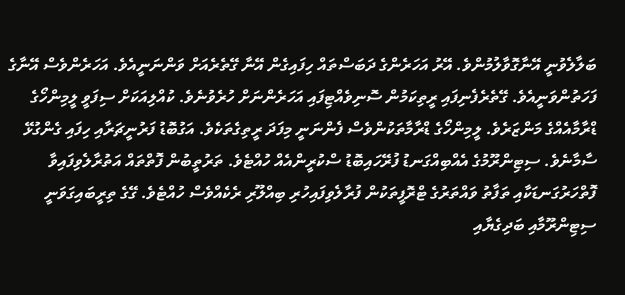ބަލާލެވުނީ އޭނާގޮވާލުމުންވެ. އޭރު އަހަރެންގެ ދަބަސްތައް ހިފައިގެން އޭނާ ގޭތެރެއަށް ވަންނަނީއެވެ. އަހަރެންވެސް އޭނާގެ ފަހަތުންވަނީއެވެ. ގޭތެރެފެނިފައި ރީތިކަމުން ސޮނިވެއްޓިފައި އަހަރެންނަށް ހުރެވުނެވެ. ކުއްލިއަކަށް ސިފަވީ ލީމިންހޯގެ ޑްރާމާއެއްގެ މަންޒަރެވެ. ލީމިންހޯގެ ޑްރާމާތަކުންވެސް ފެންނަނީ މިފަދަ ރީތިގެތަކެވެ. އަގުބޮޑު ފަރުނީޗަރާއި ހިފައި ގެންގުޅޭ ސާމާނެވެ. ސިޓިންރޫމުގެ އެއްބިއްގަނޑު ފުރޭހައިބޮޑު ސްކުރީންއެއް ހުއްޓެވެ. ތަރުތީބުން ފޮތްތައް އަތުރާލެވިފައިވާ ފޮތްހަރުގަނޑަކާއި ތަފާތު ވައްތަރުގެ ޓްރޮފީތަކުން ފުރާލެވިފައިހުރި ބިއްލޫރި ރެކެއްވެސް ހުއްޓެވެ. ގޭގެ ތިރީބައިގަވަނީ ސިޓިންރޫމާއި ބަދިގެޔާއި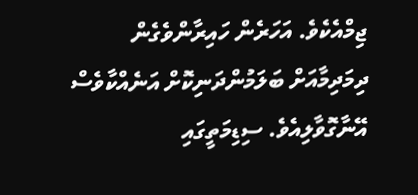ޖިމްއެކެވެ. އަހަރެން ހައިރާންވެގެން ދިމަދިމާއަށް ބަލަމުންދަނިކޮށް އަނެއްކާވެސް އޭނާގޮވާލިއެވެ. ސިޑިމަތީގައި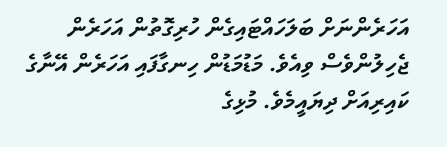އަހަރެންނަށް ބަލަހައްޓައިގެން ހުރިގޮތުން އަހަރެން ޖެހިލުންވެސް ވިއެވެ. މަޑުމަޑުން ހިނގާފައި އަހަރެން އޭނާގެ ކައިރިއަށް ދިޔައީމެވެ. މުޅިގެ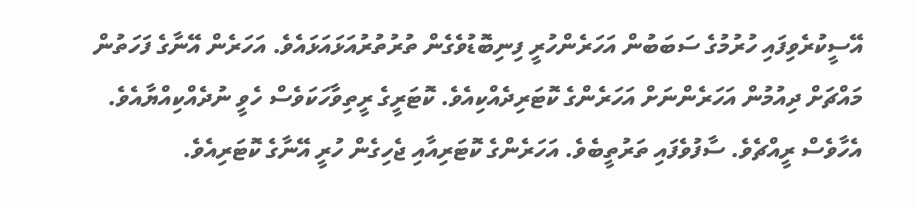އޭސީކުރެވިފައި ހުރުމުގެ ސަބަބުން އަހަރެންހުރީ ފިނިބޮޑުވެގެން ތުރުތުރުއަޅައަޅައެވެ. އަހަރެން އޭނާގެ ފަހަތުން މައްޗަށް ދިއުމުން އަހަރެންނަށް އަހަރެންގެ ކޮޓަރިދެއްކިއެވެ. ކޮޓަރީގެ ރީތިވާހަކަވެސް ހެވީ ނުދެއްކިއްޔާއެވެ. އެހާވެސް ރީއްޗެވެ. ސާފުވެފައި ތަރުތީބެވެ. އަހަރެންގެ ކޮޓަރިއާއި ޖެހިގެން ހުރީ އޭނާގެ ކޮޓަރިއެވެ.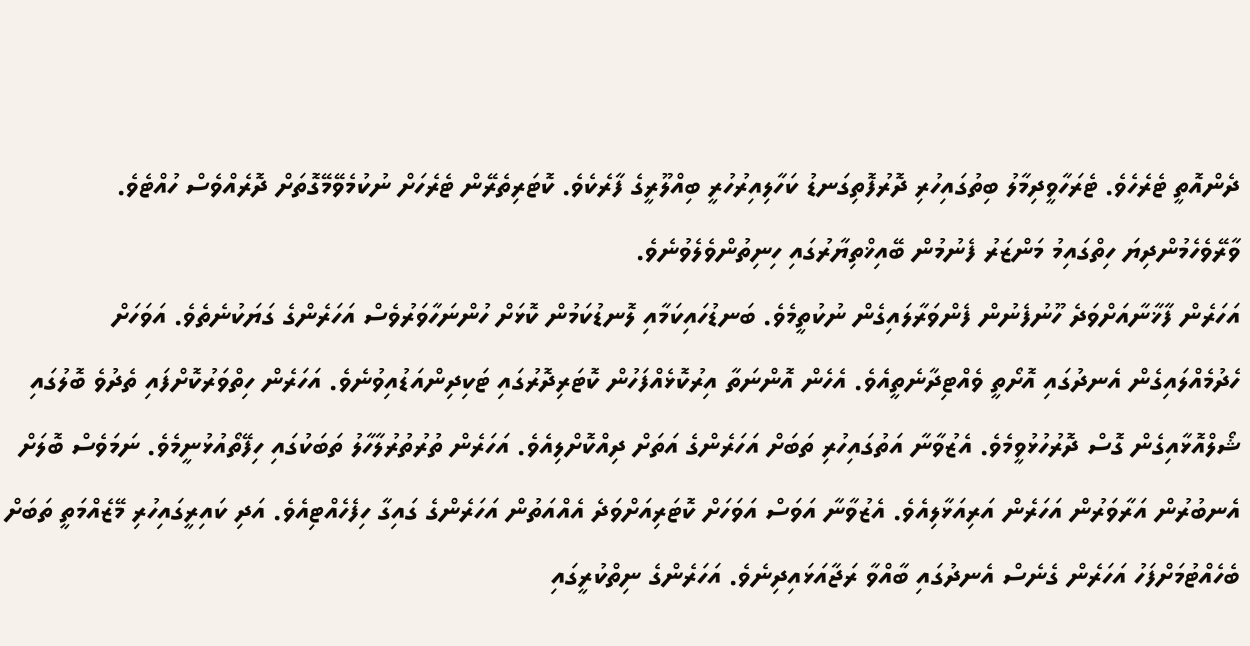ދެންއޮތީ ޓެރެހެވެ. ޓެރަހާވީދިމާލު ބިތުގައިހުރި ދޮރުފޮތިގަނޑު ކަހާލިއިރުހުރީ ބިއްލޫރީގެ ފާރެކެވެ. ކޮޓަރިތެރޭން ޓެރެހަށް ނުކުމެވޭމޭގޮތަށް ދޮރެއްވެސް ހުއްޓެވެ. ވާރޭވެހެމުންދިޔަ ހިތްގައިމު މަންޒަރު ފެނުމުން ބޭއިޚްތިޔާރުގައި ހިނިތުންވެލެވުނެވެ.
އަހަރެން ފާޚާނާއަށްވަދެ ހޫނުފެނުން ފެންވަރާލައިގެން ނުކުތީމެވެ. ބަނޑުހައިކަމާއި ލޮނޑުކަމުން ކޮޅަށް ހުންނަހާވަރުވެސް އަހަރެންގެ ގަޔަކުނެތެވެ. އަވަހަށް ހެދުމެއްލައިގެން އެނދުގައި އޮށޯތީ ވެއްޓިދާނެތީއެވެ. އެހެން އޮންނަތާ އިރުކޮޅެއްފަހުން ކޮޓަރިދޮރުގައި ޓަކިދިންއަޑުއިވުނެވެ. އަހަރެން ހިތްވަރުކޮށްފައި ތެދުވެ ބޮލުގައި ޝޯލްއޮޅާއިގެން ގޮސް ދޮރުހުޅުވީމެވެ. އެޒުވާނާ އަތުގައިހުރި ތަބަށް އަހަރެންގެ އަތަށް ދިއްކޮށްލިއެވެ. އަހަރެން ތުރުތުރުލާހާލު ތަބަކުގައި ހިފޭތޯއުޅުނީމެވެ. ނަމަވެސް ބޮލަށް އެނބުރުން އަރާވަރުން އަހަރެން އަރިއަޅާލިއެވެ. އެޒުވާނާ އަވަސް އަވަހަށް ކޮޓަރިއަށްވަދެ އެއްއަތުން އަހަރެންގެ ގައިގާ ހިފެހެއްޓިއެވެ. އަދި ކައިރީގައިހުރި މޭޒެއްމަތީ ތަބަށް ބެހެއްޓުމަށްފަހު އަހަރެން ގެނެސް އެނދުގައި ބާއްވާ ރަޖާއަޅައިދިނެވެ. އަހަރެންގެ ނިތްކުރީގައި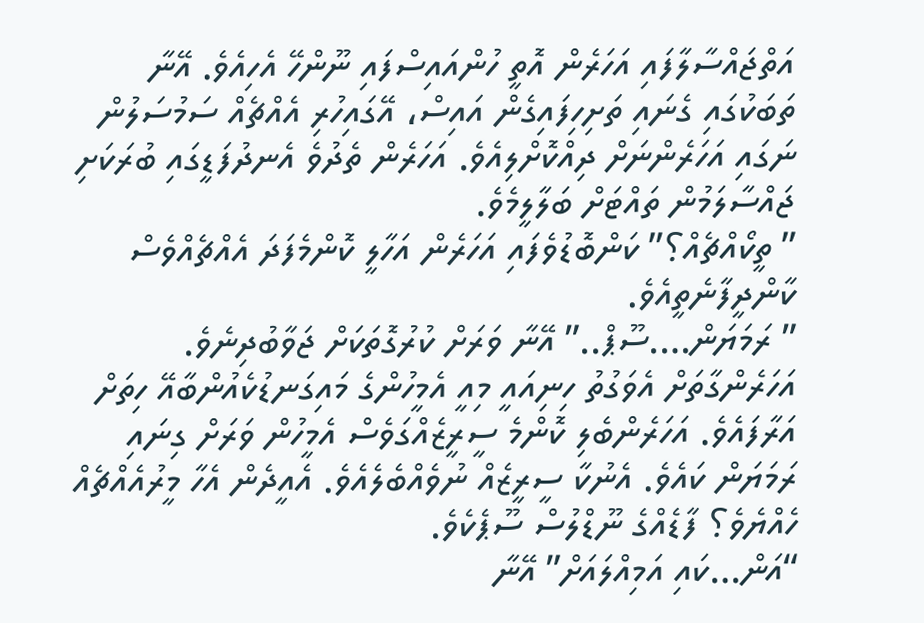އަތްޖައްސާލާފައި އަހަރެން އޮތީ ހުންއައިސްފައި ނޫންހޭ އެހިއެވެ. އޭނާ ތަބަކުގައި ގެނައި ތަށިހިފައިގެން އައިސް، އޭގައިހުރި އެއްޗެއް ސަމުސަލުން ނަގައި އަހަރެންނަށް ދިއްކޮށްލިއެވެ. އަހަރެން ތެދުވެ އެނދުފަޑީގައި ބުރަކަށި ޖައްސާލަމުން ތައްޓަށް ބަލާލީމެވެ.
” ތީކޯއްޗެއް؟” ކަންބޮޑުވެފައި އަހަރެން އަހާލީ ކޮންމެފަދަ އެއްޗެއްވެސް ކާންދީފާނެތީއެވެ.
” ރަމަޔަން….ސޫޕް..” އޭނާ ވަރަށް ކުރުގޮތަކަށް ޖަވާބުދިނެވެ. އަހަރެންގާތަށް އެވަގުތު ހިނިއައީ މިއީ އެމީހުންގެ މައިގަނޑުކެއުންބާއޭ ހިތަށް އަރާފައެވެ. އަހަރެންބެލި ކޮންމެ ސީރީޒެއްގަވެސް އެމީހުން ވަރަށް ގިނައި ރަމަޔަން ކައެވެ. އެނުކާ ސީރީޒެއް ނުވެއްބެލެއެވެ. އެއީދެން އެހާ މީރުއެއްޗެއް ހެއްޔެވެ؟ ފާޑެއްގެ ނޫޑްލުސް ސޫޕެކެވެ.
“އަން…ކައި އަމިއްލައަށް” އޭނާ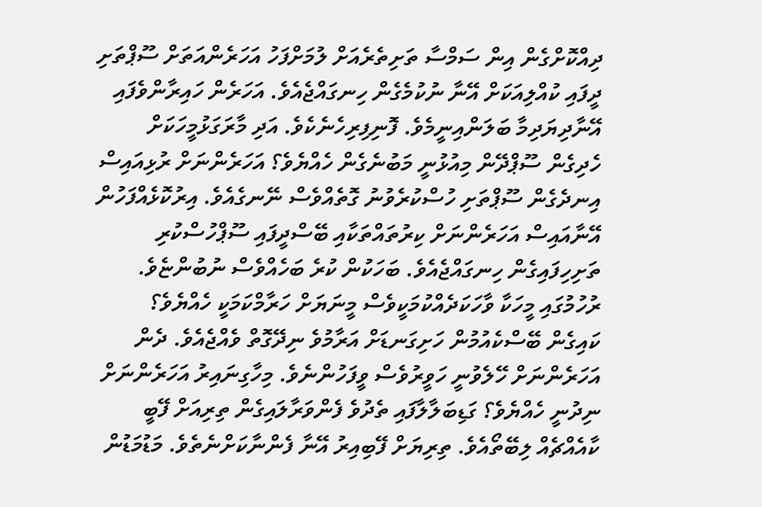ދިއްކޮށްގެން އިން ސަމްސާ ތަށިތެރެއަށް ލުމަށްފަހު އަހަރެންއަތަށް ސޫޕްތަށި ދީފައި ކުއްލިއަކަށް އޭނާ ނުކުމެގެން ހިނގައްޖެއެވެ. އަހަރެން ހައިރާންވެފައި އޭނާދިޔަދިމާ ބަލަންއިނީމެވެ. ފޮނިފިރިހެނެކެވެ. އަދި މާރަގަޅުމީހަކަށް ހެދިގެން ސޫޕްދޭން މިއުޅުނީ މަބުނެގެން ހެއްޔެވެ؟ އަހަރެންނަށް ރުޅިއައިސް އިނދެގެން ސޫޕްތަށި ހުސްކުރެވުނު ގޮތެއްވެސް ނޭނގެއެވެ. އިރުކޮޅެއްފަހުން އޭނާއައިސް އަހަރެންނަށް ކިރުތައްތަކާއި ބޭސްދީފައި ސޫޕްހުސްކުރި ތަށިހިފައިގެން ހިނގައްޖެއެވެ. ބަހަކުން ކުރެ ބަހެއްވެސް ނުބުންޏެވެ. ރުހުމުގައި މީހަކާ ވާހަކަދެއްކުމަކީވެސް މީނަޔަށް ހަރާމްކަމަކީ ހެއްޔެވެ؟
ކައިގެން ބޭސްކެއުމުން ހަށިގަނޑަށް އަރާމުވެ ނިދޭގޮތް ވެއްޖެއެވެ. ދެން އަހަރެންނަށް ހޭލެވުނީ ހަވީރުވެސް ވީފަހުންނެވެ. މިހާގިނައިރު އަހަރެންނަށް ނިދުނީ ހެއްޔެވެ؟ ގަޑިބަލާލާފައި ތެދުވެ ފެންވަރާލައިގެން ތިރިއަށް ފޭބީ ކާއެއްޗެއް ލިބޭތޯއެވެ. ތިރިޔަށް ފޭބިއިރު އޭނާ ފެންނާކަށްނެތެވެ. މަޑުމަޑުން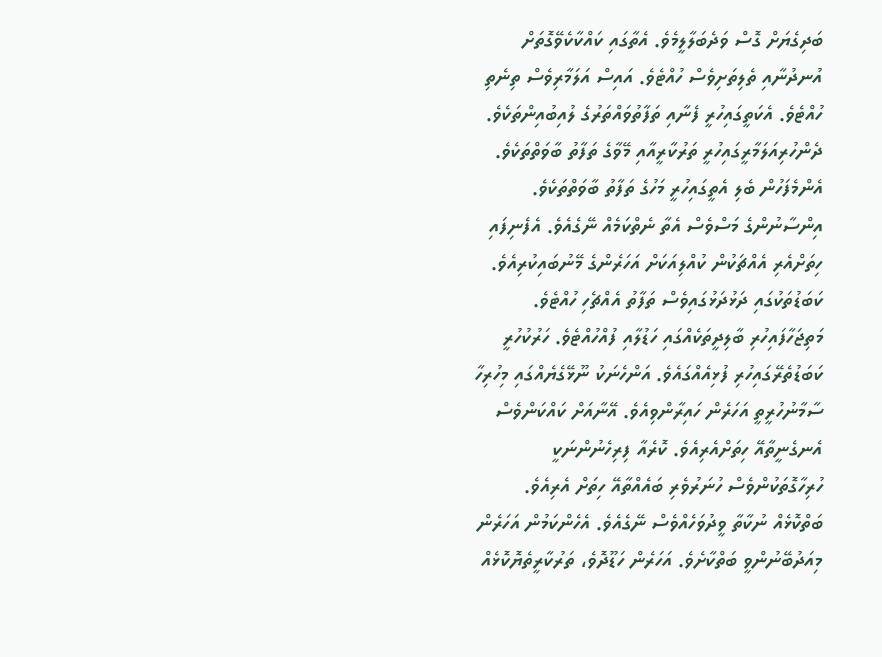ބަދިގެޔަށް ގޮސް ވަދެބަލާލީމެވެ. އެތާގައި ކައްކާކެވޭގޮތަށް އުނދުނާއި ތެލިތަށިވެސް ހުއްޓެވެ. އައިސް އަލަމާރިވެސް ތިނެތި ހުއްޓެވެ. އެކަތީގައިހުރީ ފެނާއި ތަފާތުވައްތަރުގެ ލުއިބުއިންތަކެވެ. ދެންހުރިއަލަމާރީގައިހުރީ ތަރުކާރީއާއި މޭވާގެ ތަފާތު ބާވަތްތަކެވެ. އެންމެފަހުން ބެލި އެތީގައިހުރީ މަހުގެ ތަފާތު ބާވަތްތަކެވެ. އިންސާނުންގެ މަސްވެސް އެތާ ނެތްކަމެއް ނޭގެއެވެ. އެފެނިފައި ހިތަށްއެރި އެއްޗަކުން ކުއްލިއަކަށް އަހަރެންގެ މޭނުބައިކުރިއެވެ. ކަބަޑުތަކުގައި ދަޅުދަޅުގައިވެސް ތަފާތު އެއްޗެހި ހުއްޓެވެ. މަތިޖަހާފައިހުރި ބާލިދީތަކެއްގައި ހަޑުލާއި ފުއްހުއްޓެވެ. ހަރުކުހުރީ ކަބަޑުތެރޭގައިހުރި ފުޅިއެއްގައެވެ. އަންހެނަކު ނޫޅޭގެޔެއްގައި މިހުރިހާ ސާމާނުހުރީތީ އަހަރެން ހައިރާންވިއެވެ. އޭނާއަށް ކައްކަންވެސް އެނގެނީތާއޭ ހިތަށްއެރިއެވެ. ކޮރެއާ ފިރިހެނުންނަކީ ހުރިހާގޮތަކުންވެސް ހުނަރުވެރި ބައެއްތާއޭ ހިތަށް އެރިއެވެ.
ބަތްކޮޅެއް ނުކާތާ ވީދުވަހެއްވެސް ނޭގެއެވެ. އެހެންކަމުން އަހަރެން މިއަދުބޭނުންވީ ބަތްކާށެވެ. އަހަރެން ހަޑޫދޮވެ، ތަރުކާރީތެޔޮކޮޅެއް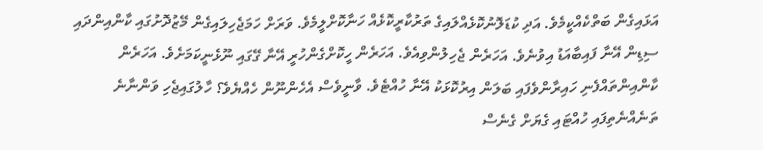އަޅައިގެން ބަތްކެއްކީމެވެ. އަދި ކުޑަލޮނުކޮޅެއްލައިގެ ތަރުކާރީކޮޅެއް ހަނާކޮށްލީމެވެ. ވަރަށް ހަމަޖެހިލައިގެން މޭޒުދޮށުގައި ކާންއިންދައި ސިޑިން އޭނާ ފައިބާއަޑު އިވުނެވެ. އަހަރެން ޖެހިލުންވިއެވެ. އަހަރެން ހީކޮށްގެންހުރީ އޭނާ ގޭގައި ނޫޅެނީކަމަށެވެ. އަހަރެން ކާންއިންތައްފެނި ހައިރާންވެފައި ބަލަން އިރުކޮޅަކު އޭނާ ހުއްޓެވެ. ވާނީވެސް އެހެންނޫން ހެއްޔެވެ؟ ހާލުގައިޖެހި ވަންނާނެ ތަނެއްނެތިފައި ހުއްޓައި ގެޔަށް ގެނެސް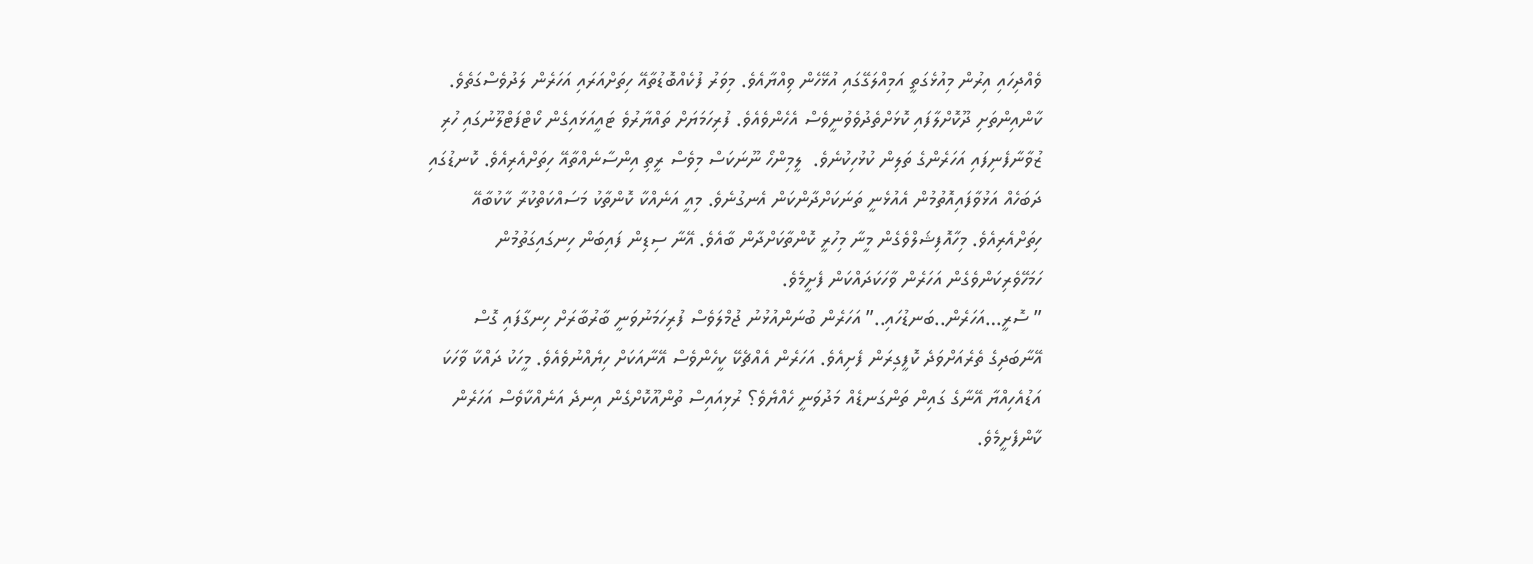ވެއްދިހައި އިރުން މިއުޅެގަތީ އަމިއްލަގޭގައި އުޅޭހެން ވިއްޔާއެވެ. މިވަރު ފުކެއްބޮޑުތާއޭ ހިތަށްއަރައި އަހަރެން ލަދުވެސްގަތެވެ. ކާންއިންތަށި ދޫކޮށްލާފައި ކޮޅަށްތެދުވެވުނީވެސް އެހެންވެއެވެ. ފުރިހަމަޔަށް ތައްޔާރުވެ ޓައީއަޅައިގެން ކޯޓްފަޓްލޫނުގައި ހުރި ޒުވާނާފެނިފައި އަހަރެންގެ ތަލިން ކުޅުހިކުނެވެ.  ލީމިންހޯ ނޫނަކަސް މިވެސް ރީތި އިންސާނެއްތާއޭ ހިތަށްއެރިއެވެ. ކޮނޑުގައި ދަބަހެއް އަޅުވާފައިއޮތުމުން އެއުޅެނީ ތަނަކަށްދާންކަން އެނގުނެވެ. މިއީ އަނެއްކާ ކޮންތާކު މަސައްކަތްކުރާ ކާކުބާއޭ ހިތަށްއެރިއެވެ. މިހާއޮފިޝަލްވެގެން މީނާ މިހުރީ ކޮންތާކަށްދާން ބާއެވެ. އޭނާ ސިޑިން ފައިބަން ހިނގައިގަތުމުން ހަމަހޭވެރިކަންވެގެން އަހަރެން ވާހަކަދައްކަން ފެށީމެވެ.
” ސޮރީ…އަހަރެން..ބަނޑުހައި..” އަހަރެން ބުނަންއުޅުނު ޖުމްލަވެސް ފުރިހަމަނުވަނީ ބާރުބާރަށް ހިނގާފައި ގޮސް އޭނާބަދިގެ ތެރެއަށްވަދެ ކޮފީގިރަން ފެށިއެވެ. އަހަރެން އެއްޗެކޭ ކީހެންވެސް އޭނާއަކަށް ހިޔެއްނުވެއެވެ. މީހަކު ދައްކާ ވާހަކަ އަޑުއެހިއްޔާ އޭނާގެ ގައިން ތަންގަނޑެއް މަދުވަނީ ހެއްޔެވެ؟ ރުޅިއައިސް ތުންއޫކޮށްގެން އިނދެ އަނެއްކާވެސް އަހަރެން ކާންފެށީމެވެ.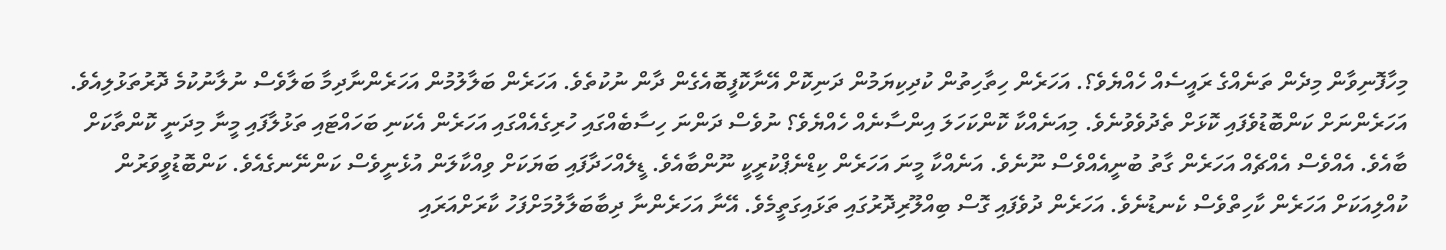މިހާފޮނިވާން މިދެން ތަނެއްގެ ރައީސެއް ހެއްޔެވެ؟. އަހަރެން ހިތާހިތުން ކުދިކިޔަމުން ދަނިކޮށް އޭނާކޮފީބޮއެގެން ދާން ނުކުތެވެ. އަހަރެން ބަލާލުމުން އަހަރެންނާދިމާ ބަލާވެސް ނުލާނުކުމެ ދޮރުތަޅުލިއެވެ. އަހަރެންނަށް ކަންބޮޑުވެފައި ކޮޅަށް ތެދުވެވުނެވެ. މިއަނެއްކާ ކޮންކަހަލަ އިންސާނެއް ހެއްޔެވެ؟ ނުވެސް ދަންނަ ހިސާބެއްގައި ހުރިގެއެއްގައި އަހަރެން އެކަނި ބަހައްޓައި ތަޅުލާފައި މީނާ މިދަނީ ކޮންތާކަށް ބާއެވެ. އެއްވެސް އެއްޗެއް އަހަރެން ގާތު ބުނީއެއްވެސް ނޫނެވެ. އަނެއްކާ މީނަ އަހަރެން ކިޑްނެޕްކުރީކީ ނޫންބާއެވެ. ޑީލެއްހަދާފައި ބަޔަކަށް ވިއްކާލަން އުޅެނީވެސް ކަންނޭނގެއެވެ. ކަންބޮޑުވީވަރުން ކުއްލިއަކަށް އަހަރެން ކާހިތްވެސް ކެނޑުނެވެ. އަހަރެން ދުވެފައި ގޮސް ބިއްލޫރިދޮރުގައި ތަޅައިގަތީމެވެ. އޭނާ އަހަރެންނާ ދިބާބަލާލުމަށްފަހު ކާރަށްއަރައި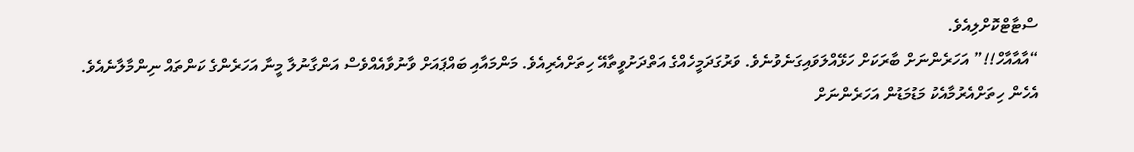ސްޓާޓްކޮށްލިއެވެ.
“އާއާއާހް!!” އަހަރެންނަށް ބާރަކަށް ހަޅޭއްލަވައިގަނެވުނެވެ. ވަރުގަދަމީހެއްގެ އަތްދަށުވީތާއޭ ހިތަށްއެރިއެވެ. މަންމައާއި ބައްޕައަށް ވާނުވާއެއްވެސް އަންގާނުލާ މީނާ އަހަރެންގެ ކަންތައް ނިންމާލާނެއެވެ. އެހެން ހިތަށްއެރުމާއެކު މަޑުމަޑުން އަހަރެންނަށް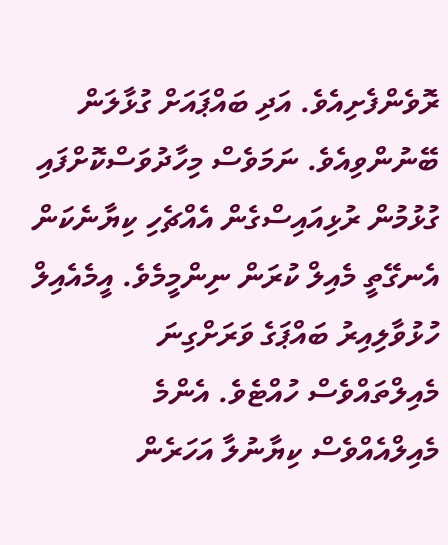ރޮވެންފެށިއެވެ. އަދި ބައްޕައަށް ގުޅާލަން ބޭނުންވިއެވެ. ނަމަވެސް މިހާދުވަސްކޮށްފައި ގުޅުމުން ރުޅިއައިސްގެން އެއްޗެހި ކިޔާނެކަން އެނގޭތީ މެއިލް ކުރަން ނިންމީމެވެ. އީމެއެއިލް ހުޅުވާލިއިރު ބައްޕަގެ ވަރަށްގިނަ މެއިލްތައްވެސް ހުއްޓެވެ. އެންމެ މެއިލްއެއްވެސް ކިޔާނުލާ އަހަރެން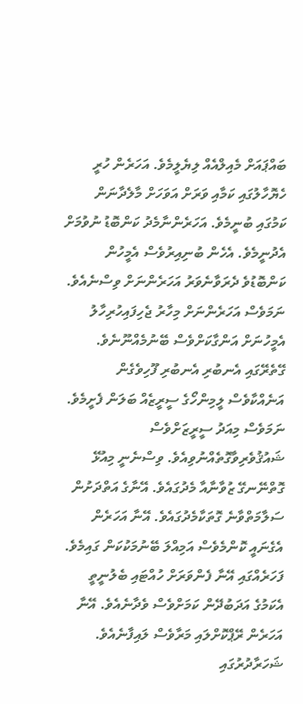ބައްޕައަށް މެއިލްއެއް ލިޔެލީމެވެ. އަހަރެން ހުރީ ހެޔޮހާލުގައި ކަމާއި ވަރަށް އަވަހަށް މާލެދާނަން ކަމުގައި ބުނީމެވެ. އަހަރެންނާމެދު ކަންބޮޑު ނުވުމަށް އެދުނީމެވެ. އެހެން ބުނިއިރުވެސް އެމީހުން ކަންބޮޑުވެ ދެރަވާނެވަރު އަހަރެންނަށް ވިސްނެއެވެ. ނަމަވެސް އަހަރެންނަށް މިހާރު ޖެހިފައިހުރިހާލު އެމީހުނަށް އަންގާކަށްވެސް ބޭނުމެއްނޫނެވެ.
ގޭތެރޭގައި އެނބުރި އެނބުރި ފޫހިވެގެން އަނެއްކާވެސް ލީމިންހޯގެ ސީރީޒެއް ބަލަން ފެށީމެވެ. ނަމަވެސް މިއަދު ސީރީޒަށްވެސް ޝައުޤުވެރިވާގޮތެއްނުވިއެވެ. ވިސްނެނީ މިއުޅޭ ގޮތްނޭނގޭ ޒުވާނާއާ މެދުގައެވެ. އޭނާގެ އަތްދަށުން ސަލާމަތްވާނެ ގޮތަކާމެދުގައެވެ. އޭނާ އަހަރެން އެގެނައީ ކޮންމެވެސް އަމިއްލަ ބޭނުމަކުކަން ގައިމެވެ. ފަހަރެއްގައި އޭނާ ފެންވަރަށް ހުއްޓައި ބެލުނީތީ އެކަމުގެ އަދަބުދޭން ކަމަށްވެސް ވެދާނެއެވެ. އޭނާ އަހަރެން ރޭޕްކޮށްލައި މަރާވެސް ލައިފާނެއެވެ. ޝަހަރާދުރުގައި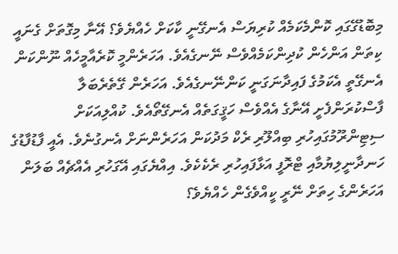މިބޮޑުގޭގައި ކޮންމެކަމެއް ކުރިޔަސް އެނގޭނީ ކާކަށް ހެއްޔެވެ؟ އޭނާ މިގޮތަށް ގެނައީ ކިތަން އަންހެން ކުދިންކަމެއްވެސް ނޭނގެއެވެ. އަހަރެންމީ ކޮރެއާމީހެއް ނޫންކަން އެނގޭތީ އެކަމުގެ ފައިދާނަގަނީ ކަންނޭނގެއެވެ. އަހަރެން ގޭތެރެބަލާ ފާސްކުރަންފެށީ އޭނާގެ އެއްވެސް ހަޤީގަތެއް އެނގޭތޯއެވެ. ކުއްލިއަކަށް ސިޓިންރޫމުގައިހުރި ބިއްލޫރި ރެކް މަދުކަން އަހަރެންނަށް އެނގުނެވެ. އެއީ ފާޑުފާޑުގެ ހަނދާނީލިޔުމާއި ޓްރޮފީ އަޅާފައިހުރި ރެކެކެވެ. އިއްޔެގައި އޭގަހުރި އެއްޗެއް ބަލަން އަހަރެންގެ ހިތަށް ނޭރީ ކީއްވެގެން ހެއްޔެވެ؟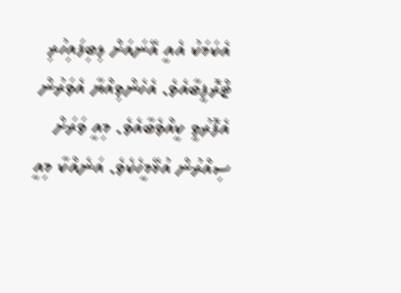އެކަމަކު އެއީ އޭނައަށް ލިބިފައިހުރި ޓްރޮފީބާއެވެ. އެހެންވިއްޔާ އެވަރުން އެފޮރުވީ ކީއްވެބާއެވެ. މިއީ ވަރަށް ސިއްރުން އުޅޭމީހެކެވެ. އަނެއްކާ މިއީ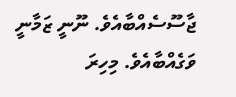ޖާސޫސެއްބާއެވެ. ނޫނީ ޒަމާނީ ވަގެއްބާއެވެ. މިހިރަ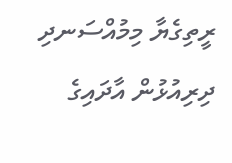ރީތިގެޔާ މިމުއްސަނދި ދިރިއުޅުން އާދައިގެ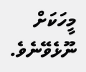މީހަކަށް ނޫޅެވޭނެވެ.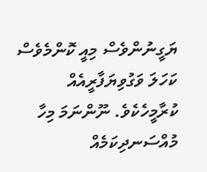ޔަގީނުންވެސް މިއީ ކޮންމެވެސް ކަހަލަ ވަގުވިޔަފާރީއެއް ކުރާމީހެކެވެ. ނޫންނަމަ މިހާ މުއްސަނދިކަމެއް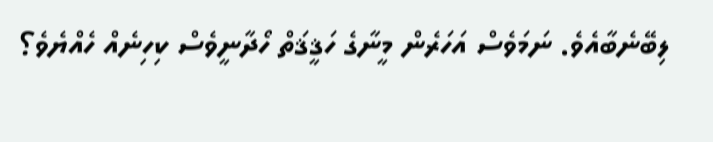ލިބޭނެބާއެވެ. ނަމަވެސް އަހަރެން މީނާގެ ހަޤީޤަތް ހޯދާނީވެސް ކިހިނެއް ހެއްޔެވެ؟